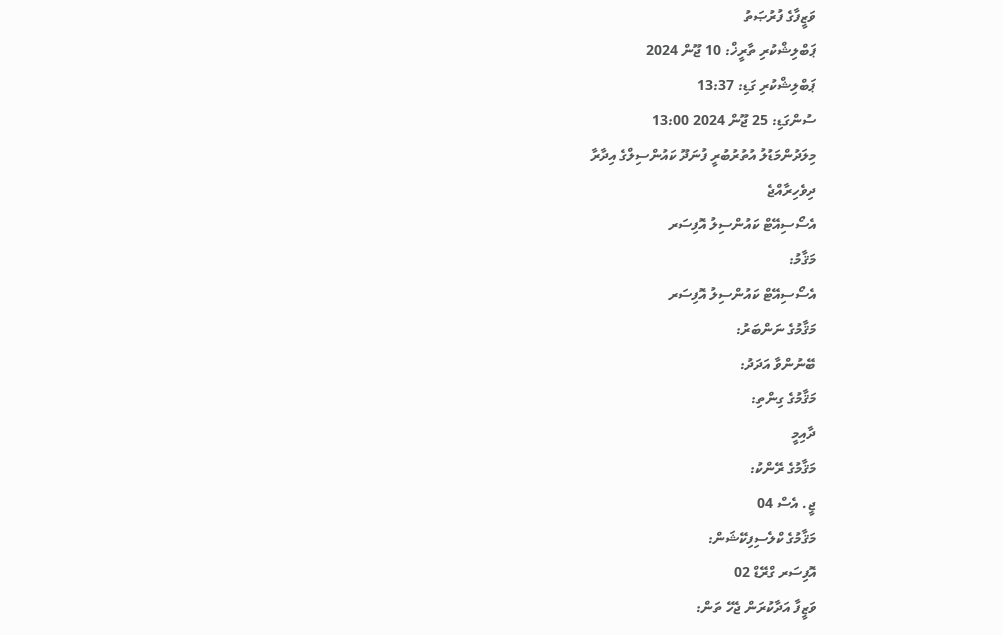ވަޒީފާގެ ފުރުޞަތު
ޕަބްލިޝްކުރި ތާރީޚް: 10 ޖޫން 2024
ޕަބްލިޝްކުރި ގަޑި: 13:37
ސުންގަޑި: 25 ޖޫން 2024 13:00
މިލަދުންމަޑުލު އުތުރުބުރީ ފުނަދޫ ކައުންސިލްގެ އިދާރާ
ދިވެހިރާއްޖެ
އެސޯސިއޭޓް ކައުންސިލު އޮފިސަރ
މަޤާމު:
އެސޯސިއޭޓް ކައުންސިލު އޮފިސަރ
މަޤާމުގެ ނަންބަރު:
ބޭނުންވާ އަދަދު:
މަޤާމުގެ ގިންތި:
ދާއިމީ
މަޤާމުގެ ރޭންކު:
ޖީ. އެސް 04
މަޤާމުގެ ކްލެސިފިކޭޝަން:
އޮފިސަރ ގްރޭޑް 02
ވަޒީފާ އަދާކުރަން ޖެހޭ ތަން: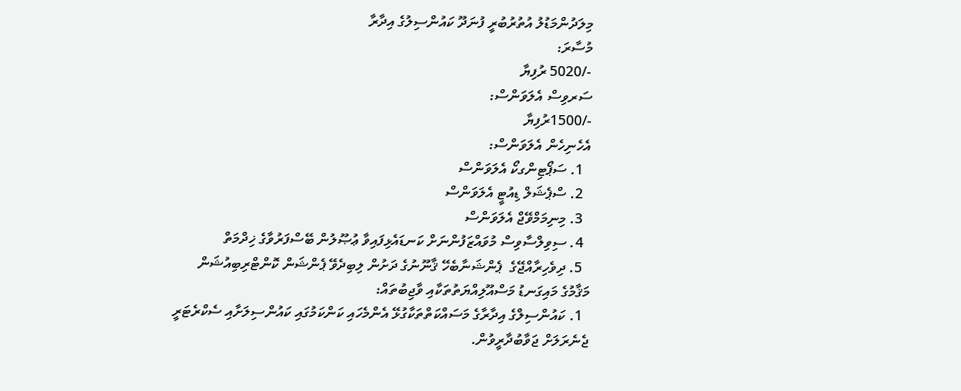މިލަދުންމަޑުލު އުތުރުބުރީ ފުނަދޫ ކައުންސިލުގެ އިދާރާ
މުސާރަ:
-/5020 ރުފިޔާ
ސަރވިސް އެލަވަންސް:
-/1500ރުފިޔާ
އެހެނިހެން އެލަވަންސް:
  1. ސަޕޯޓިންގކޯ އެލަވަންސް
  2. ސްޕެޝަލް ޑިއުޓީ އެލަވަންސް
  3. މިނިމަމްވޭޖް އެލަވަންސް
  4. ސިވިލްސާވިސް މުވައްޒަފުންނަށް ކަނޑައެޅިފައިވާ ޢުޞޫލުން ބޭސްފަރުވާގެ ޚިދްމަތް
  5. ދިވެހިރާއްޖޭގެ  ޕެންޝަނާބެހޭ ޤާނޫނުގެ ދަށުން ލިބިދެވޭ ޕެންޝަން ކޮންޓްރިބިއުޝަން
މަޤާމުގެ މައިގަނޑު މަސްއޫލިއްޔަތުތަކާއި ވާޖިބުތައް:
  1. ކައުންސިލްގެ އިދާރާގެ މަސައްކަތްތަކާގުޅޭ އެންމެހައި ކަންކަމުގައި ކައުންސިލަށާއި ސެކްރެޓަރީ ޖެނެރަލަށް ޖަވާބުދާރީވުން.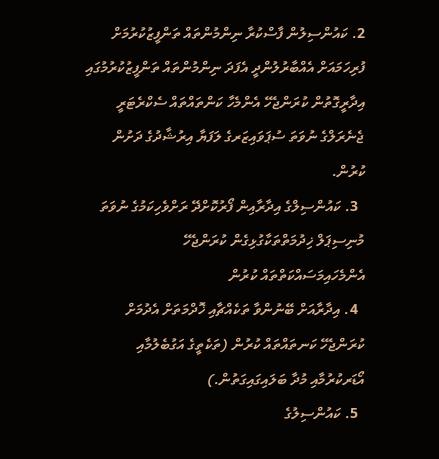2. ކައުންސިލުން ފާސްކުރާ ނިންމުންތައް ތަންފީޒުކުރުމަށް ފުރިހަމައަށް އެއްބާރުލުންދީ އެފަދަ ނިންމުންތައް ތަންފީޒުކުރުމުގައި އިދާރީގޮތުން ކުރަންޖެހޭ އެންމެހާ ކަންތައްތައް ސެކްރެޓަރީ ޖެނެރަލްގެ ނުވަތަ ސުޕަވައިޒަރގެ ލަފަޔާ އިރުޝާދުގެ ދަށުން ކުރުން.
  3. ކައުންސިލްގެ އިދާރާއިން ފޯރުކޮށްދޭ ރަށްވެހިކަމުގެ ނުވަތަ މުނިސިޕަލް ޚިދުމަތްތަކާގުޅިގެން ކުރަންޖެހޭ އެންމެހައިމަސައްކަތްތައް ކުރުން
  4. އިދާރާއަށް ބޭނުންވާ ތަކެއްޗާއި ޚޮދްމަތަށް އެދުމަށް ކުރަންޖެހޭ ކަނތައްތައް ކުރުން (ތަކެތީގެ އަގުބެލުމާއި އޯޑަރކުރުމާއި މުދާ ބަލައިގައިގަތުން.)
  5. ކައުންސިލުގެ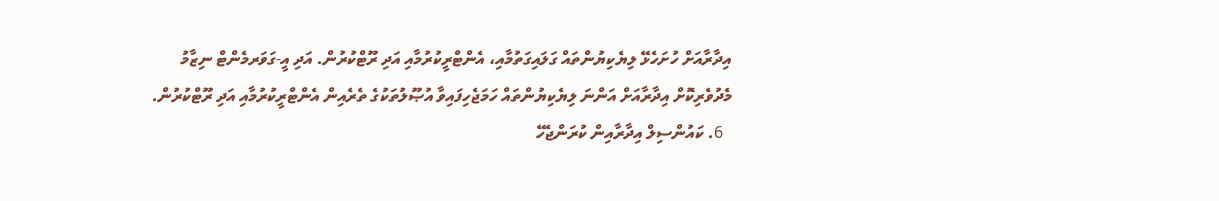އިދާރާއަށް ހުށަހެޅޭ ލިޔެކިޔުންތައް ގަލައިގަތުމާއި، އެންޓްރީކުރުމާއި އަދި ރޫޓްކުރުން. އަދި އީ-ގަވަރމެންޓް ނިޒާމު މެދުވެރިކޮށް އިދާރާއަށް އަންނަ ލިޔެކިޔުންތައް ހަމަޖެހިފައިވާ އުޞޫލުތަކުގެ ތެރެއިން އެންޓްރީކުރުމާއި އަދި ރޫޓްކުރުން.
  6. ކައުންސިލް އިދާރާއިން ކުރަންޖެހޭ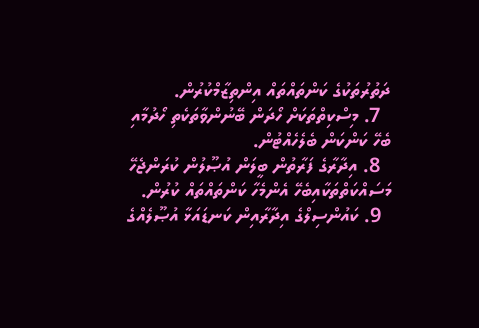ދަތުރުތަކުގެ ކަންތައްތައް އިންތިޒާމްކުރުން.
  7. މިސްކިތްތަކަށް ހޯދަން ބޭނުންވާތަކެތި ހޯދުމާއި ބެހޭ ކަންކަން ބެލެހެއްޓުން.
  8. އިދާރާގެ ފަރާތުން ބީލަން އުޞޫލުން ކުރަންޖެހޭ މަސައްކަތްތަކާއިބެހޭ އެންމެހާ ކަންތައްތައް ކުރުން.
  9. ކައުންސިލްގެ އިދާރާއިން ކަނޑައަޅާ އުޞޫލެއްގެ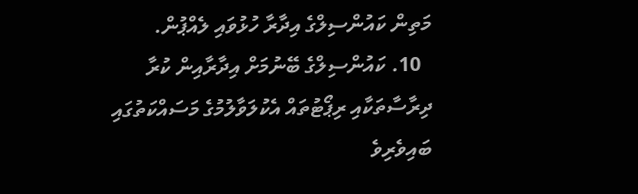މަތިން ކައުންސިލްގެ އިދާރާ ހުޅުވައި ލެއްޕުން.
  10. ކައުންސިލްގެ ބޭނުމަށް އިދާރާއިން ކުރާ ދިރާސާތަކާއި ރިޕޯޓުތައް އެކުލަވާލުމުގެ މަސައްކަތުގައި ބައިވެރިވެ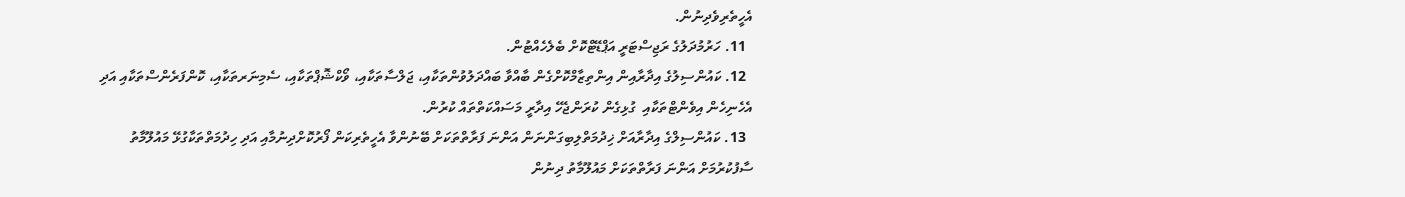އެހީތެރިވެދިނުން.
  11. ހަރުމުދަލުގެ ރަޖިސްޓަރީ އަޕްޑޭޓްކޮށް ބެލެހެއްޓުން.
  12. ކައުންސިލުގެ އިދާރާއިން އިންތިޒާމްކޮށްގެން ބާއްވާ ބައްދަލުވުންތަކާއި، ޖަލްސާތަކާއި، ވޯކްޝޮޕްތަކާއި، ސެމިނަރތަކާއި، ކޮންފަރެންސްތަކާއި އަދި އެހެނިހެން އިވެންޓްތަކާއި  ގުޅިގެން ކުރަންޖެހޭ އިދާރީ މަސައްކަތްތައް ކުރުން.
  13. ކައުންސިލްގެ އިދާރާއަށް ޚިދުމަތްލިބިގަންނަން އަންނަ ފަރާތްތަކަށް ބޭނުންވާ އެހީތެރިކަން ފޯރުކޮށްދިނުމާއި އަދި ހިދުމަތްތަކާގުޅޭ މައުލޫމާތު ސާފުކުރުމަށް އަންނަ ފަރާތްތަކަށް މައުލޫމާތު ދިނުން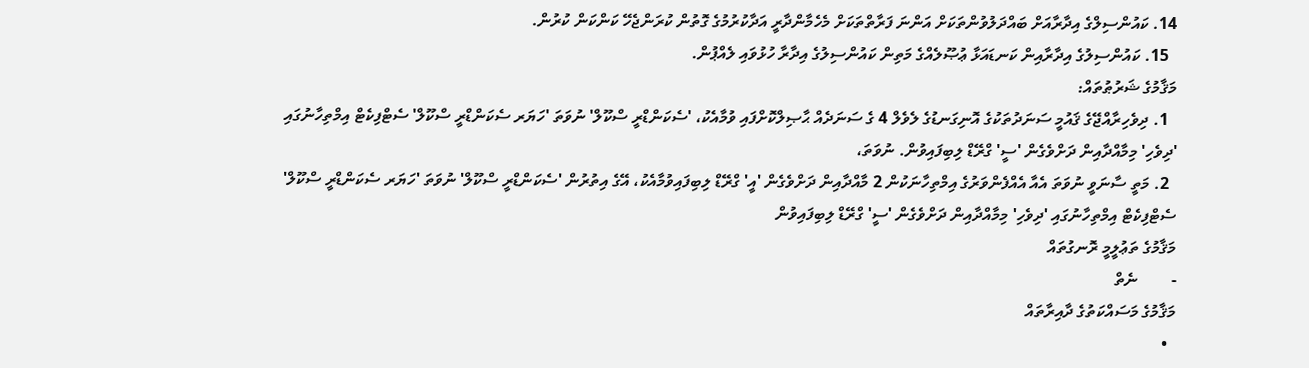14. ކައުންސިލްގެ އިދާރާއަށް ބައްދަލުވުންތަކަށް އަންނަ ފަރާތްތަކަށް މެހެމާންދާރީ އަދާކުރުމުގެ ގޮތުން ކުރަންޖެހޭ ކަންކަން ކުރުން.
  15. ކައުންސިލުގެ އިދާރާއިން ކަނޑައަޅާ ޢުޞޫލެއްގެ މަތިން ކައުންސިލުގެ އިދާރާ ހުޅުވައި ލެއްޕުން.
މަޤާމުގެ ޝަރުޠުތައް:
  1. ދިވެހިރާއްޖޭގެ ޤައުމީ ސަނަދުތަކުގެ އޮނިގަނޑުގެ ލެވެލް 4 ގެ ސަނަދެއް ޙާޞިލްކޮށްފައި ވުމާއެކު، 'ސެކަންޑްރީ ސްކޫލް' ނުވަތަ 'ހަޔަރ ސެކަންޑްރީ ސްކޫލް' ސެޓްފިކެޓް އިމްތިހާނުގައި 'ދިވެހި' މިމާއްދާއިން ދަށްވެގެން 'ސީ' ގްރޭޑް ލިބިފައިވުން. ނުވަތަ،
  2. މަތީ ސާނަވީ ނުވަތަ އެއާ އެއްފެންވަރުގެ އިމްތިހާނަކުން 2 މާއްދާއިން ދަށްވެގެން 'އީ' ގްރޭޑް ލިބިފައިވުމާއެކު، އޭގެ އިތުރުން 'ސެކަންޑްރީ ސްކޫލް' ނުވަތަ 'ހަޔަރ ސެކަންޑްރީ ސްކޫލް' ސެޓްފިކެޓް އިމްތިހާނުގައި 'ދިވެހި' މިމާއްދާއިން ދަށްވެގެން 'ސީ' ގްރޭޑް ލިބިފައިވުން
މަޤާމުގެ ތަޢުލީމީ ރޮނގުތައް
-        ނެތް
މަޤާމުގެ މަސައްކަތުގެ ދާއިރާތައް
  •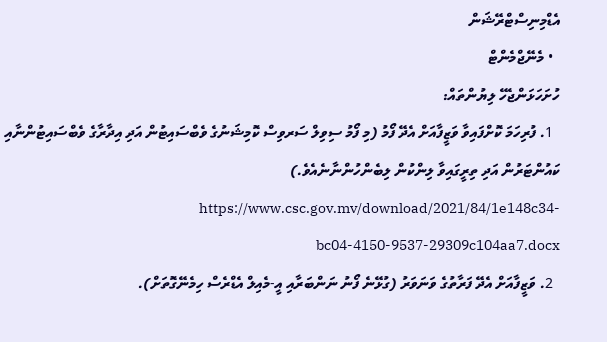އެޑްމިނިސްޓްރޭޝަން
  • މެނޭޖްމެންޓް
ހުށަހަޅަންޖެހޭ ލިޔުންތައް:
  1. ފުރިހަމަ ކޮށްފައިވާ ވަޒީފާއަށް އެދޭ ފޯމު (މި ފޯމު ސިވިލް ސަރވިސް ކޮމިޝަނުގެ ވެބްސައިޓުން އަދި އިދާރާގެ ވެބްސައިޓުންނާއި ކައުންޓަރުން އަދި ތިރީގައިވާ ލިންކުން ލިބެންހުންނާނެއެވެ.)  https://www.csc.gov.mv/download/2021/84/1e148c34-bc04-4150-9537-29309c104aa7.docx
  2. ވަޒީފާއަށް އެދޭ ފަރާތުގެ ވަނަވަރު (ގުޅޭނެ ފޯނު ނަންބަރާއި އީ-މެއިލް އެޑްރެސް ހިމެނޭގޮތަށް).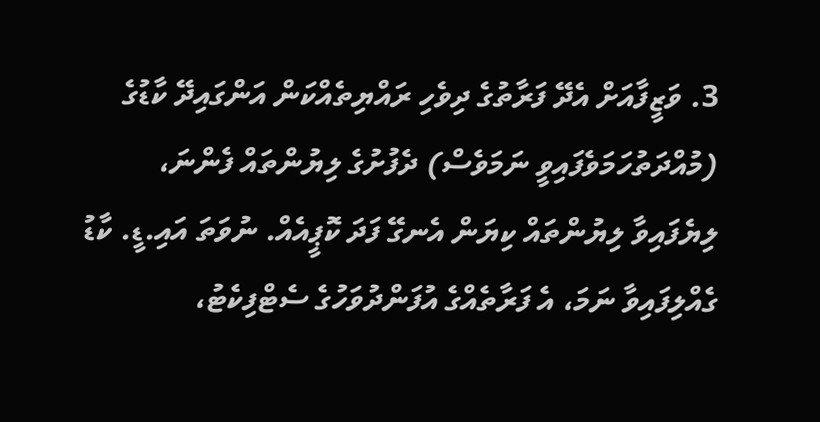3. ވަޒީފާއަށް އެދޭ ފަރާތުގެ ދިވެހި ރައްޔިތެއްކަން އަންގައިދޭ ކާޑުގެ (މުއްދަތުހަމަވެފައިވީ ނަމަވެސް) ދެފުށުގެ ލިޔުންތައް ފެންނަ، ލިޔެފައިވާ ލިޔުންތައް ކިޔަން އެނގޭ ފަދަ ކޮޕީއެއް. ނުވަތަ އައި.ޑީ. ކާޑު ގެއްލިފައިވާ ނަމަ، އެ ފަރާތެއްގެ އުފަންދުވަހުގެ ސެޓްފިކެޓު،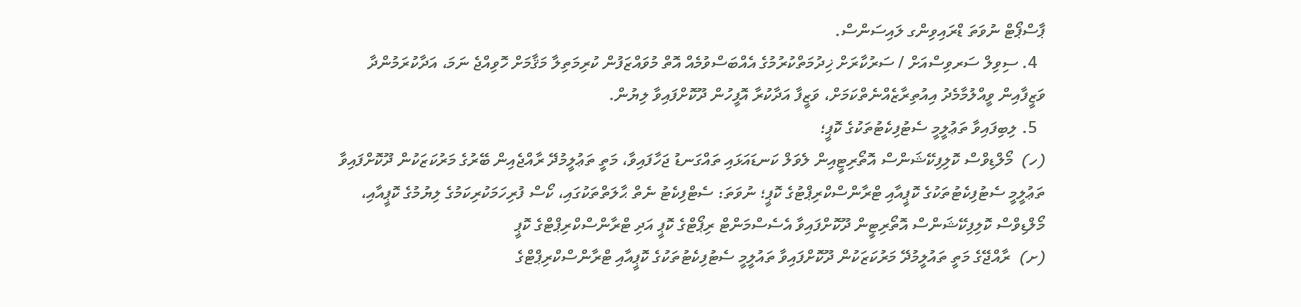ޕާސްޕޯޓް ނުވަތަ ޑްރައިވިންގ ލައިސަންސް.
  4. ސިވިލް ސަރވިސްއަށް / ސަރުކާރަށް ޚިދުމަތްކުރުމުގެ އެއްބަސްވުމެއް އޮތް މުވައްޒަފުން ކުރިމަތިލާ މަޤާމަށް ހޮވިއްޖެ ނަމަ، އަދާކުރަމުންދާ ވަޒީފާއިން ވީއްލުމާމެދު އިއުތިރާޒެއްނެތްކަމަށް، ވަޒީފާ އަދާކުރާ އޮފީހުން ދޫކޮށްފައިވާ ލިޔުން.
  5. ލިބިފައިވާ ތަޢުލީމީ ސެޓުފިކެޓުތަކުގެ ކޮޕީ؛
(ހ)  މޯލްޑިވްސް ކޮލިފިކޭޝަންސް އޮތޯރިޓީއިން ލެވަލް ކަނޑައަޅައި ތައްގަނޑު ޖަހާފައިވާ، މަތީ ތަޢުލީމުދޭ ރާއްޖެއިން ބޭރުގެ މަރުކަޒަކުން ދޫކޮށްފައިވާ ތަޢުލީމީ ސެޓުފިކެޓުތަކުގެ ކޮޕީއާއި ޓްރާންސްކްރިޕްޓުގެ ކޮޕީ؛ ނުވަތަ: ސެޓްފިކެޓު ނެތް ޙާލަތްތަކުގައި، ކޯސް ފުރިހަމަކުރިކަމުގެ ލިޔުމުގެ ކޮޕީއާއި، މޯލްޑިވްސް ކޮލިފިކޭޝަންސް އޮތޯރިޓީން ދޫކޮށްފައިވާ އެސެސްމަންޓް ރިޕޯޓްގެ ކޮޕީ އަދި ޓްރާންސްކްރިޕްޓްގެ ކޮޕީ
(ށ)  ރާއްޖޭގެ މަތީ ތައުލީމުދޭ މަރުކަޒަކުން ދޫކޮށްފައިވާ ތައުލީމީ ސެޓުފިކެޓުތަކުގެ ކޮޕީއާއި ޓްރާންސްކްރިޕްޓްގެ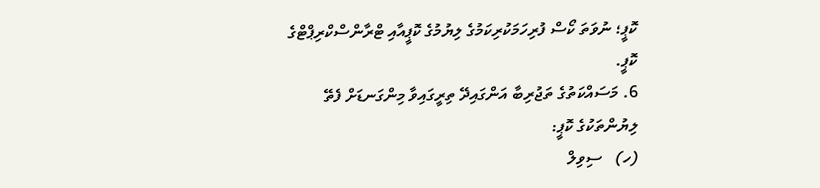ކޮޕީ؛ ނުވަތަ ކޯސް ފުރިހަމަކުރިކަމުގެ ލިޔުމުގެ ކޮޕީއާއި ޓްރާންސްކްރިޕްޓްގެ ކޮޕީ.
6. މަސައްކަތުގެ ތަޖުރިބާ އަންގައިދޭ ތިރީގައިވާ މިންގަނޑަށް ފެތޭ ލިޔުންތަކުގެ ކޮޕީ:
(ހ)   ސިވިލް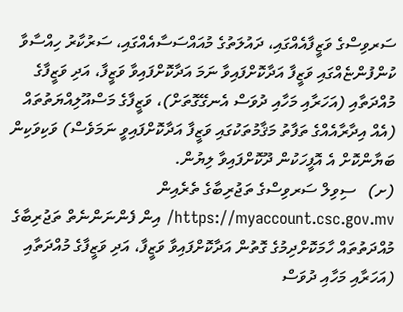ސަރވިސްގެ ވަޒީފާއެއްގައި، ދައުލަތުގެ މުއައްސަސާއެއްގައި، ސަރުކާރު ހިއްސާވާ ކުންފުންޏެއްގައި ވަޒީފާ އަދާކޮށްފައިވާ ނަމަ އަދާކޮށްފައިވާ ވަޒީފާ، އަދި ވަޒީފާގެ މުއްދަތާއި (އަހަރާއި މަހާއި ދުވަސް އެނގޭގޮތަށް)، ވަޒީފާގެ މަސްއޫލިއްޔަތުތައް (އެއް އިދާރާއެއްގެ ތަފާތު މަޤާމުތަކުގައި ވަޒީފާ އަދާކޮށްފައިވީ ނަމަވެސް) ވަކިވަކިން ބަޔާންކޮށް އެ އޮފީހަކުން ދޫކޮށްފައިވާ ލިޔުން.
(ށ)   ސިވިލް ސަރވިސްގެ ތަޖުރިބާގެ ތެރެއިން https://myaccount.csc.gov.mv/ އިން ފެންނަންނެތް ތަޖުރިބާގެ މުއްދަތުތައް ހާމަކޮށްދިމުގެ ގޮތުން އަދާކޮށްފައިވާ ވަޒީފާ، އަދި ވަޒީފާގެ މުއްދަތާއި (އަހަރާއި މަހާއި ދުވަސް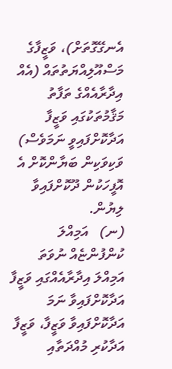އެނގޭގޮތަށް)، ވަޒީފާގެ މަސްއޫލިއްޔަތުތައް (އެއް އިދާރާއެއްގެ ތަފާތު މަޤާމުތަކުގައި ވަޒީފާ އަދާކޮށްފައިވީ ނަމަވެސް) ވަކިވަކިން ބަޔާންކޮށް އެ އޮފީހަކުން ދޫކޮށްފައިވާ ލިޔުން.
(ނ)   އަމިއްލަ ކުންފުންޏެއް ނުވަތަ އަމިއްލަ އިދާރާއެއްގައި ވަޒީފާ އަދާކޮށްފައިވާ ނަމަ އަދާކޮށްފައިވާ ވަޒީފާ، ވަޒީފާ އަދާކުރި މުއްދަތާއި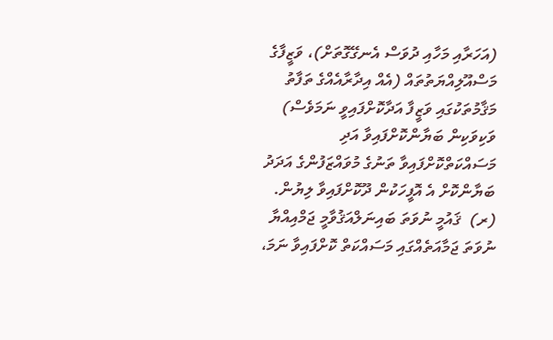(އަހަރާއި މަހާއި ދުވަސް އެނގޭގޮތަށް)، ވަޒީފާގެ މަސްއޫލިއްޔަތުތައް (އެއް އިދާރާއެއްގެ ތަފާތު މަޤާމުތަކުގައި ވަޒީފާ އަދާކޮށްފައިވީ ނަމަވެސް) ވަކިވަކިން ބަޔާންކޮށްފައިވާ އަދި މަސައްކަތްކޮށްފައިވާ ތަނުގެ މުވައްޒަފުންގެ އަދަދު ބަޔާންކޮށް އެ އޮފީހަކުން ދޫކޮށްފައިވާ ލިޔުން.
(ރ)  ޤައުމީ ނުވަތަ ބައިނަލްއަޤުވާމީ ޖަމްއިއްޔާ ނުވަތަ ޖަމާއަތެއްގައި މަސައްކަތް ކޮށްފައިވާ ނަމަ،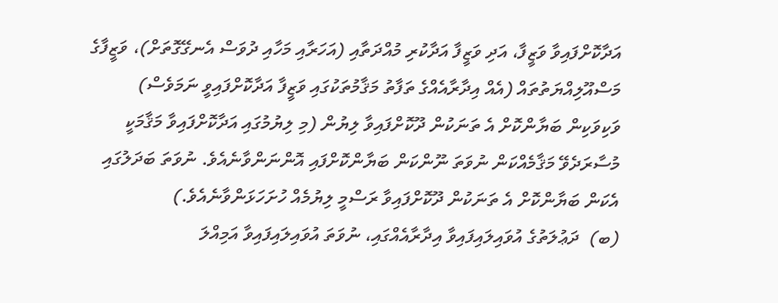އަދާކޮށްފައިވާ ވަޒީފާ، އަދި ވަޒީފާ އަދާކުރި މުއްދަތާއި (އަހަރާއި މަހާއި ދުވަސް އެނގޭގޮތަށް)، ވަޒީފާގެ މަސްއޫލިއްޔަތުތައް (އެއް އިދާރާއެއްގެ ތަފާތު މަޤާމުތަކުގައި ވަޒީފާ އަދާކޮށްފައިވީ ނަމަވެސް) ވަކިވަކިން ބަޔާންކޮށް އެ ތަނަކުން ދޫކޮށްފައިވާ ލިޔުން (މި ލިޔުމުގައި އަދާކޮށްފައިވާ މަޤާމަކީ މުސާރަދެވޭ މަޤާމެއްކަން ނުވަތަ ނޫންކަން ބަޔާންކޮށްފައި އޮންނަންވާނެއެވެ. ނުވަތަ ބަދަލުގައި އެކަން ބަޔާންކޮށް އެ ތަނަކުން ދޫކޮށްފައިވާ ރަސްމީ ލިޔުމެއް ހުށަހަޅަންވާނެއެވެ.)
(ބ)  ދަޢުލަތުގެ އުވައިލައިފައިވާ އިދާރާއެއްގައި، ނުވަތަ އުވައިލައިފައިވާ އަމިއްލަ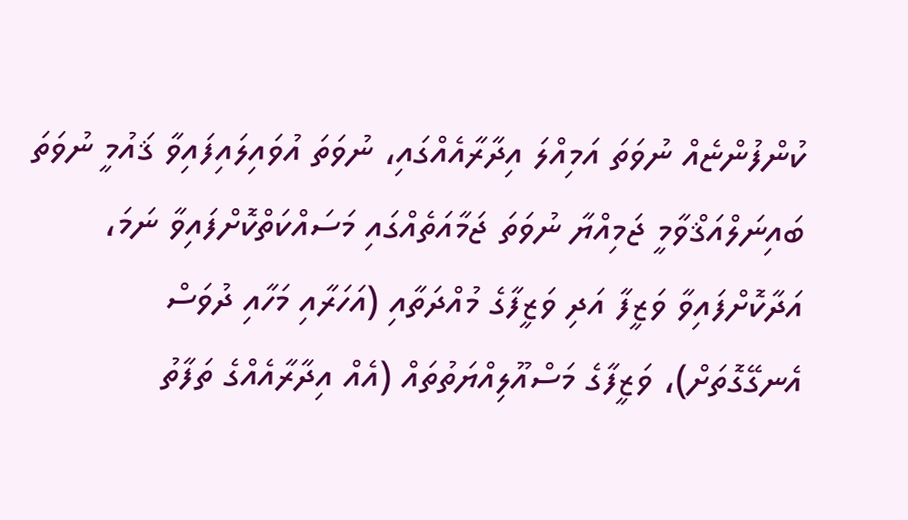ކުންފުންޏެއް ނުވަތަ އަމިއްލަ އިދާރާއެއްގައި، ނުވަތަ އުވައިލައިފައިވާ ޤައުމީ ނުވަތަ ބައިނަލްއަޤްވާމީ ޖަމިއްޔާ ނުވަތަ ޖަމާއަތެއްގައި މަސައްކަތްކޮށްފައިވާ ނަމަ، އަދާކޮށްފައިވާ ވަޒީފާ އަދި ވަޒީފާގެ މުއްދަތާއި (އަހަރާއި މަހާއި ދުވަސް އެނގޭގޮތަށް)، ވަޒީފާގެ މަސްއޫލިއްޔަތުތައް (އެއް އިދާރާއެއްގެ ތަފާތު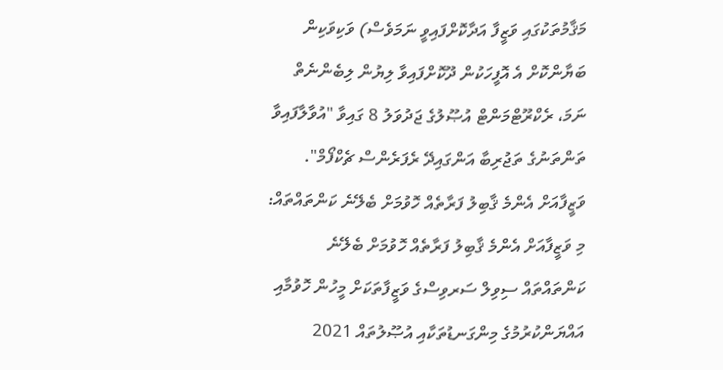މަޤާމުތަކުގައި ވަޒީފާ އަދާކޮށްފައިވީ ނަމަވެސް) ވަކިވަކިން ބަޔާންކޮށް އެ އޮފީހަކުން ދޫކޮށްފައިވާ ލިޔުން ލިބެންނެތް ނަމަ، ރެކްރޫޓްމަންޓް އުޞޫލުގެ ޖަދުވަލު 8 ގައިވާ "އުވާލާފައިވާ ތަންތަނުގެ ތަޖުރިބާ އަންގައިދޭ ރެފަރެންސް ޗެކްފޯމް".
ވަޒީފާއަށް އެންމެ ޤާބިލު ފަރާތެއް ހޮވުމަށް ބެލޭނެ ކަންތައްތައް:
މި ވަޒީފާއަށް އެންމެ ޤާބިލު ފަރާތެއް ހޮވުމަށް ބެލޭނެ ކަންތައްތައް ސިވިލް ސަރވިސްގެ ވަޒީފާތަކަށް މީހުން ހޮވުމާއި އައްޔަންކުރުމުގެ މިންގަނޑުތަކާއި އުޞޫލުތައް 2021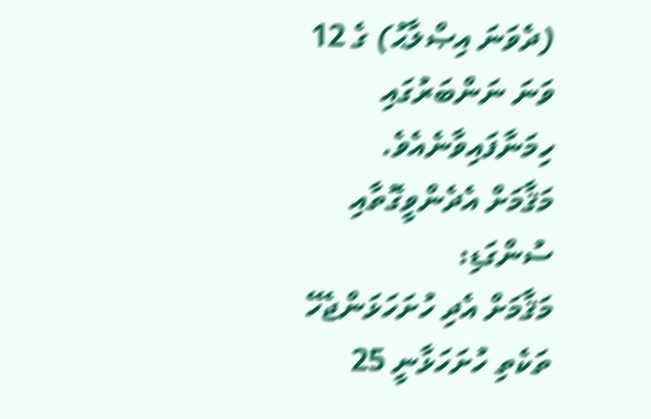(ދެވަނަ އިޞްލާޙު) ގެ 12 ވަނަ ނަންބަރުގައި ހިމަނާފައިވާނެއެވެ.
މަޤާމަށް އެދެންވީގޮތާއި ސުންގަޑި:
މަޤާމަށް އެދި ހުށަހަޅަންޖެހޭ ތަކެތި ހުށަހަޅާނީ 25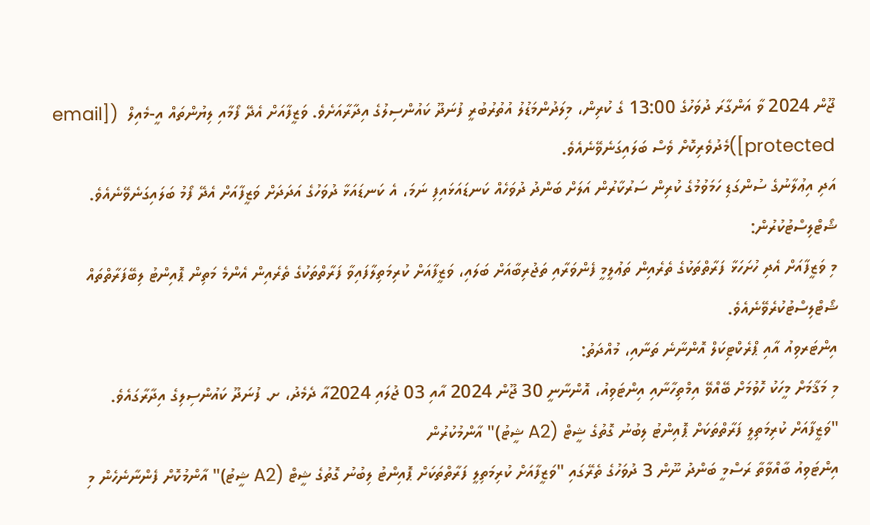ޖޫން 2024 ވާ އަންގާރަ ދުވަހުގެ 13:00 ގެ ކުރިން، މިލަދުންމަޑުލު އުތުރުބުރީ ފުނަދޫ ކައުންސިލުގެ އިދާރާއަށެވެ. ވަޒީފާއަށް އެދޭ ފޯމާއި ލިޔުންތައް އީ-މެއިލް  ([email protected])މެދުވެރިކޮށް ވެސް ބަލައިގަނެވޭނެއެވެ.
އަދި އިޢުލާނުގެ ސުންގަޑި ހަމަވުމުގެ ކުރިން ސަރުކާރުން އަލަށް ބަންދު ދުވަހެއް ކަނޑައަޅައިފި ނަމަ، އެ ކަނޑައަޅާ ދުވަހުގެ އަދަދަށް ވަޒީފާއަށް އެދޭ ފޯމު ބަލައިގަނެވޭނެއެވެ.
ޝޯޓްލިސްޓުކުރުން:
މި ވަޒީފާއަށް އެދި ހުށަހަޅާ ފަރާތްތަކުގެ ތެރެއިން ތަޢުލީމީ ފެންވަރާއި ތަޖުރިބާއަށް ބަލައި، ވަޒީފާއަށް ކުރިމަތިލާފައިވާ ފަރާތްތަކުގެ ތެރެއިން އެންމެ މަތިން ޕޮއިންޓު ލިބޭފަރާތްތައް ޝޯޓްލިސްޓުކުރެވޭނެއެވެ.
އިންޓަރވިއު އާއި ޕްރެކްޓިކަލް އޮންނާނެ ތަނާއި، މުއްދަތު:
މި މަޤާމަށް މީހަކު ހޮވުމަށް ބޭއްވޭ އިމްތިހާނާއި އިންޓަވިއު، އޮންނާނީ 30 ޖޫން 2024 އާއި 03 ޖުލައި 2024އާ ދެމެދު، ށ. ފުނަދޫ ކައުންސިލިގެ އިދާރާގައެވެ.
"ވަޒީފާއަށް ކުރިމަތިލީ ފަރާތްތަކަށް ޕޮއިންޓު ލިބުނު ގޮތުގެ ޝީޓް (A2 ޝީޓު)" އާންމުކުރުން
އިންޓަވިއު ބާއްވާތާ ރަސްމީ ބަންދު ނޫން 3 ދުވަހުގެ ތެރޭގައި "ވަޒީފާއަށް ކުރިމަތިލީ ފަރާތްތަކަށް ޕޮއިންޓު ލިބުނު ގޮތުގެ ޝީޓް (A2 ޝީޓު)" އާންމުކޮށް ފެންނާނެހެން މި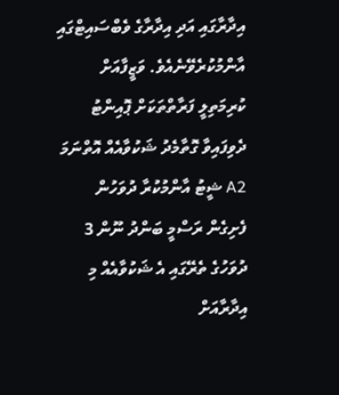އިދާރާގައި އަދި އިދާރާގެ ވެބްސައިޓްގައި އާންމުކުރެވޭނެއެވެ. ވަޒީފާއަށް ކުރިމަތިލީ ފަރާތްތަކަށް ޕޮއިންޓު ދެވިފައިވާ ގޮތާމެދު ޝަކުވާއެއް އޮތްނަމަ A2 ޝީޓު އާންމުކުރާ ދުވަހުން ފެށިގެން ރަސްމީ ބަންދު ނޫން 3 ދުވަހުގެ ތެރޭގައި އެ ޝަކުވާއެއް މި އިދާރާއަށް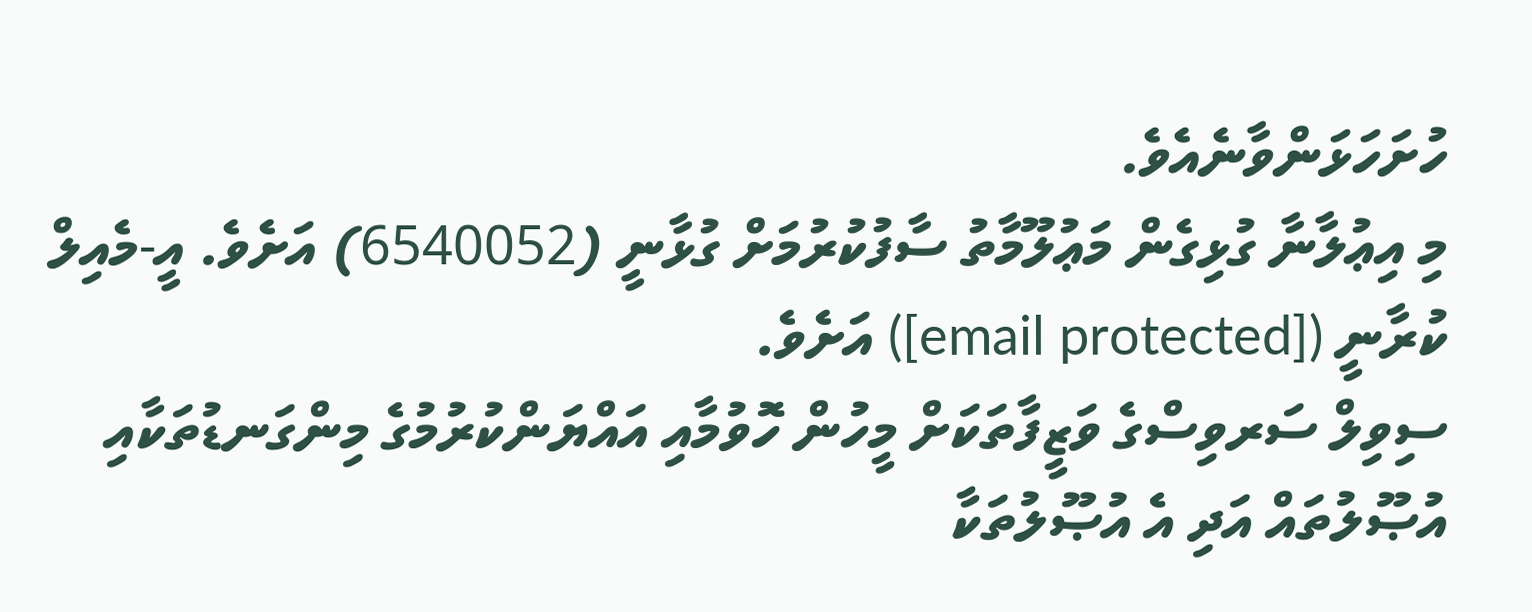ހުށަހަޅަންވާނެއެވެ.
މި އިޢުލާނާ ގުޅިގެން މަޢުލޫމާތު ސާފުކުރުމަށް ގުޅާނީ (6540052) އަށެވެ. އީ-މެއިލް ކުރާނީ ([email protected]) އަށެވެ.
ސިވިލް ސަރވިސްގެ ވަޒީފާތަކަށް މީހުން ހޮވުމާއި އައްޔަންކުރުމުގެ މިންގަނޑުތަކާއި އުޞޫލުތައް އަދި އެ އުޞޫލުތަކާ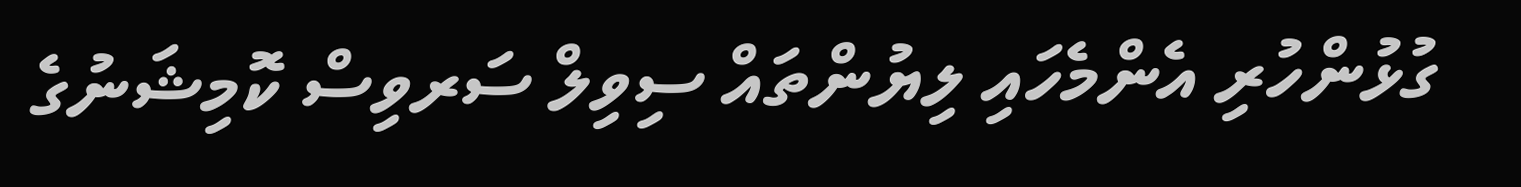ގުޅުންހުރި އެންމެހައި ލިޔުންތައް ސިވިލް ސަރވިސް ކޮމިޝަނުގެ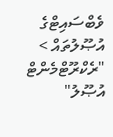ވެބްސައިޓްގެ އުޞޫލުތައް > "ރެކްރޫޓްމެންޓް އުޞޫލު"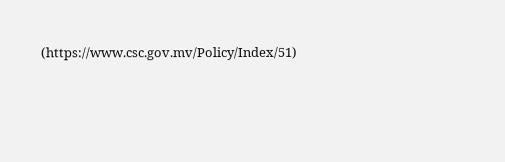(https://www.csc.gov.mv/Policy/Index/51)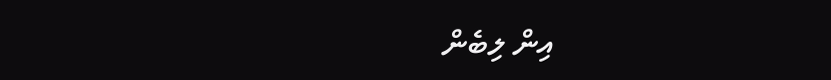އިން ލިބެން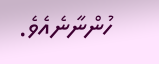ހުންނާނެއެވެ.